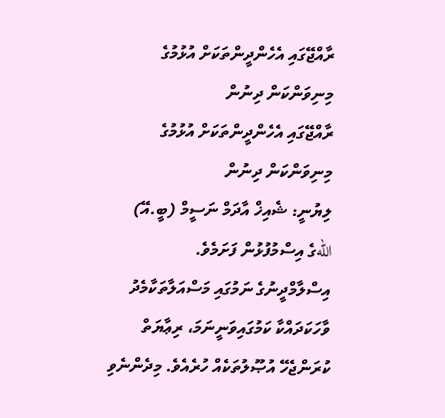ރާއްޖޭގައި އެހެންދީންތަކަށް އުޅުމުގެ މިނިވަންކަން ދިނުން
ރާއްޖޭގައި އެހެންދީންތަކަށް އުޅުމުގެ މިނިވަންކަން ދިނުން
ލިޔުނީ: ޝެއިޚް އާދަމް ނަސީމް (ބީ.އޭ)
اللهގެ އިސްމުފުޅުން ފަށަމެވެ.
އިސްލާމްދީނުގެ ނަމުގައި މަސްއަލާތަކާމެދު ވާހަކަދައްކާ ކަމުގައިވަނީނަމަ، ރިޢާޔަތް ކުރަންޖެހޭ އުޞޫލުތަކެއް ހުރެއެވެ. މިދެންނެވި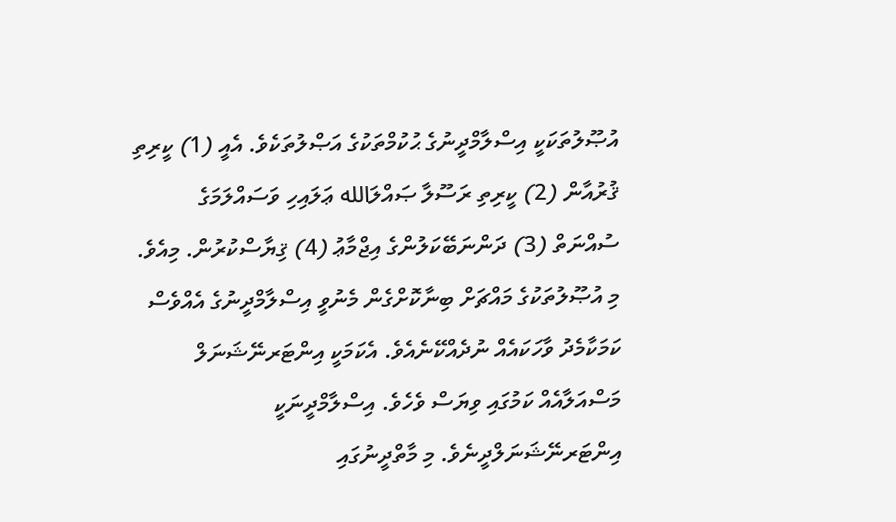އުޞޫލުތަކަކީ އިސްލާމްދީނުގެ ޙުކުމްތަކުގެ އަޞްލުތަކެވެ. އެއީ (1) ކީރިތި ޤުރުއާން (2) ކީރިތި ރަސޫލާ ޞައްލަالله ޢަލައިހި ވަސައްލަމަގެ ސުއްނަތް (3) ދަންނަބޭކަލުންގެ އިޖްމާޢު (4) ޤިޔާސްކުރުން. މިއެވެ. މި އުޞޫލުތަކުގެ މައްޗަށް ބިނާކޮށްގެން މެނުވީ އިސްލާމްދީނުގެ އެއްވެސް ކަމަކާމެދު ވާހަކައެއް ނުދެއްކޭނެއެވެ. އެކަމަކީ އިންޓަރނޭޝަނަލް މަސްއަލާއެއް ކަމުގައި ވިޔަސް ވެހެވެ. އިސްލާމްދީނަކީ އިންޓަރނޭޝަނަލްދީނެވެ. މި މާތްދީނުގައި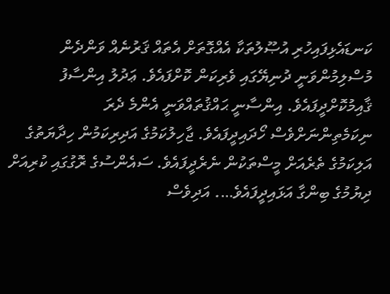ކަނޑައެޅިފައިހުރި އުޞޫލުތަކާ އެއްގޮތަށް އެތައް ޤަރުނެއް ވަންދެން މުސްލިމުންވަނީ ދުނިޔޭގައި ވެރިކަން ކޮށްފައެވެ. ޢަދުލު އިންސާފު ޤާއިމުކޮށްދީފައެވެ. އިންސާނީ ޙައްޤުތައްވަނީ އެންމެ ދެރަ ނިކަމެތިންނަށްވެސް ހޯދައިދީފައެވެ. ޖާހިލުކަމުގެ އަދިރިކަމުން ހިދާޔަތުގެ އަލިކަމުގެ ތެރެއަށް މީސްތަކުން ނެރެދީފައެވެ. ސައެންސުގެ ރޮގުގައި ކުރިއަށް ދިޔުމުގެ ބިންގާ އަޅައިދީފައެވެ…. އަދިވެސް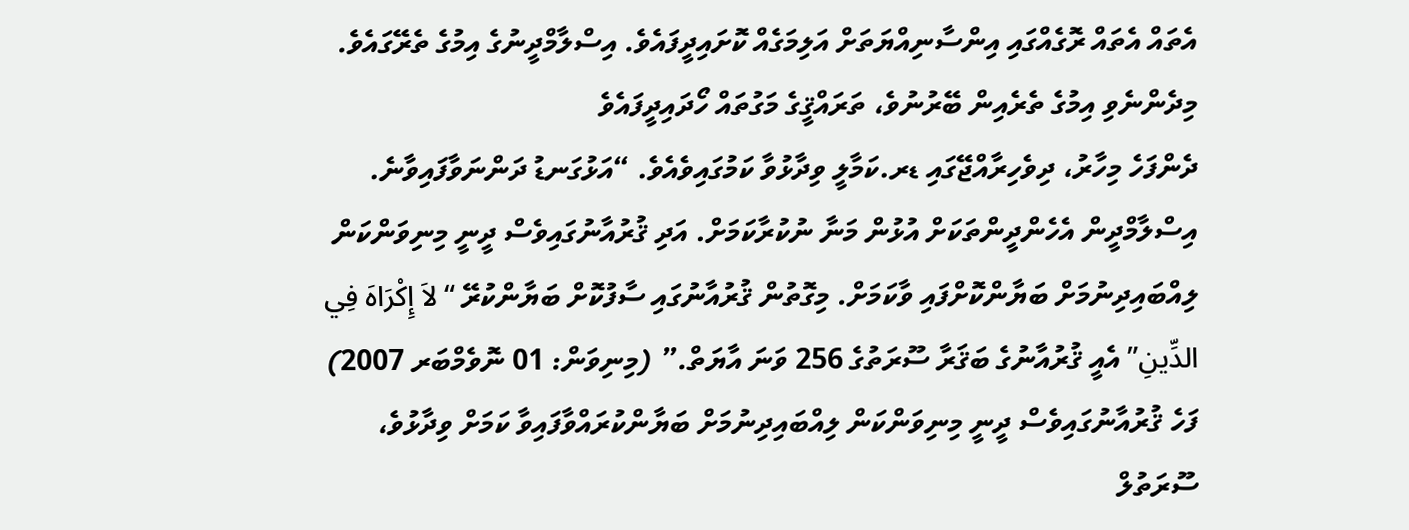އެތައް އެތައް ރޮގެއްގައި އިންސާނިއްޔަތަށް އަލިމަގެއް ކޮށައިދީފައެވެ. އިސްލާމްދީނުގެ އިމުގެ ތެރޭގައެވެ. މިދެންނެވި އިމުގެ ތެރެއިން ބޭރުނުވެ، ތަރައްޤީގެ މަގުތައް ހޯދައިދީފައެވެ
ދެންފަހެ މިހާރު، ދިވެހިރާއްޖޭގައި ޑރ.ކަމާލީ ވިދާޅުވާ ކަމުގައިވެއެވެ. “އަޅުގަނޑު ދަންނަވާފައިވާނެ. އިސްލާމްދީން އެހެންދީންތަކަށް އުޅުން މަނާ ނުކުރާކަމަށް. އަދި ޤުރުއާނުގައިވެސް ދީނީ މިނިވަންކަން ލިއްބައިދިނުމަށް ބަޔާންކޮށްފައި ވާކަމަށް. މިގޮތުން ޤުރުއާނުގައި ސާފުކޮށް ބަޔާންކުރޭ “لاَ إِكْرَاهَ فِي الدِّينِ” އެއީ ޤުރުއާނުގެ ބަޤަރާ ސޫރަތުގެ 256 ވަނަ އާޔަތް.” (މިނިވަން: 01 ނޮވެމްބަރ 2007) ފަހެ ޤުރުއާނުގައިވެސް ދީނީ މިނިވަންކަން ލިއްބައިދިނުމަށް ބަޔާންކުރައްވާފައިވާ ކަމަށް ވިދާޅުވެ، ސޫރަތުލް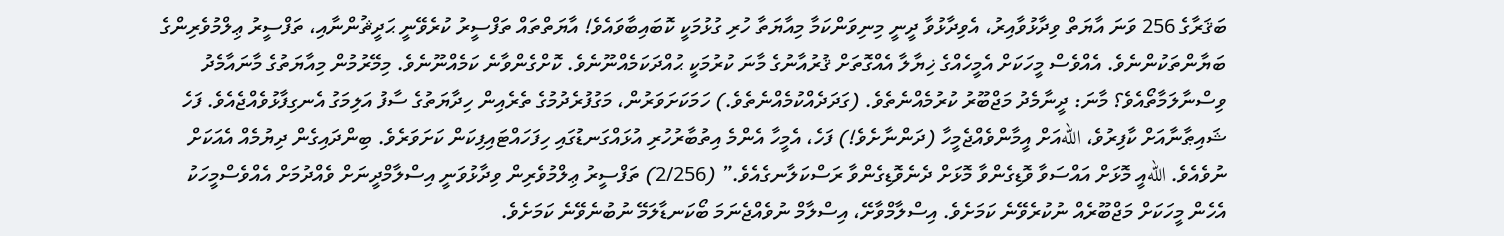ބަޤަރާގެ 256 ވަނަ އާޔަތް ވިދާޅުވާއިރު، އެވިދާޅުވާ ދީނީ މިނިވަންކަމާ މިއާޔަތާ ހުރި ގުޅުމަކީ ކޮބައިބާވައެވެ! އާޔަތްތައް ތަފްސީރު ކުރެވޭނީ ޙަދީޘުންނާއި، ތަފްސީރު ޢިލްމުވެރިންގެ ބަޔާންތަކުންނެވެ. އެއްވެސް މީހަކަށް އެމީހެއްގެ ޚިޔާލާ އެއްގޮތަށް ޤުރުއާނުގެ މާނަ ކުރުމަކީ ޙުއްދަކަމެއްނޫނެވެ. ކޮށްގެންވާނެ ކަމެއްނޫނެވެ. މިމޭރުމުން މިއާޔަތުގެ މާނައާމެދު ވިސްނާލަމާތޯއެވެ؟ މާނަ: ދީނާމެދު މަޖްބޫރު ކުރުމެއްނެތެވެ. (ގަދަދެއްކުމެއްނެތެވެ.) ހަމަކަށަވަރުން، މަގުފުރެދުމުގެ ތެރެއިން ހިދާޔަތުގެ ސާފު އަލިމަގު އެނގިފާޅުވެއްޖެއެވެ. ފަހެ ޝައިޠާނާއަށް ކާފިރުވެ، اللهއަށް އީމާންވެއްޖެމީހާ (ދަންނާށެވެ!) ފަހެ، އެމީހާ އެންމެ އިތުބާރުހުރި އުޅައްގަނޑުގައި ހިފަހައްޓައިފިކަން ކަށަވަރެވެ. ބިންދައިގެން ދިޔުމެއް އެއަކަށް ނުވެއެވެ. اللهއީ މޮޅަށް އައްސަވާ ވޮޑިގެންވާ މޮޅަށް ދެނެވޮޑިގެންވާ ރަސްކަލާނގެއެވެ.” (2/256) ތަފްސީރު ޢިލްމުވެރިން ވިދާޅުވަނީ އިސްލާމްދީނަށް ވެއްދުމަށް އެއްވެސްމީހަކު އެހެން މީހަކަށް މަޖްބޫރެއް ނުކުރެވޭނެ ކަމަށެވެ. އިސްލާމްވާށޭ، އިސްލާމް ނުވެއްޖެނަމަ ބޯކަނޑާލަމޭ ނުބުނެވޭނެ ކަމަށެވެ.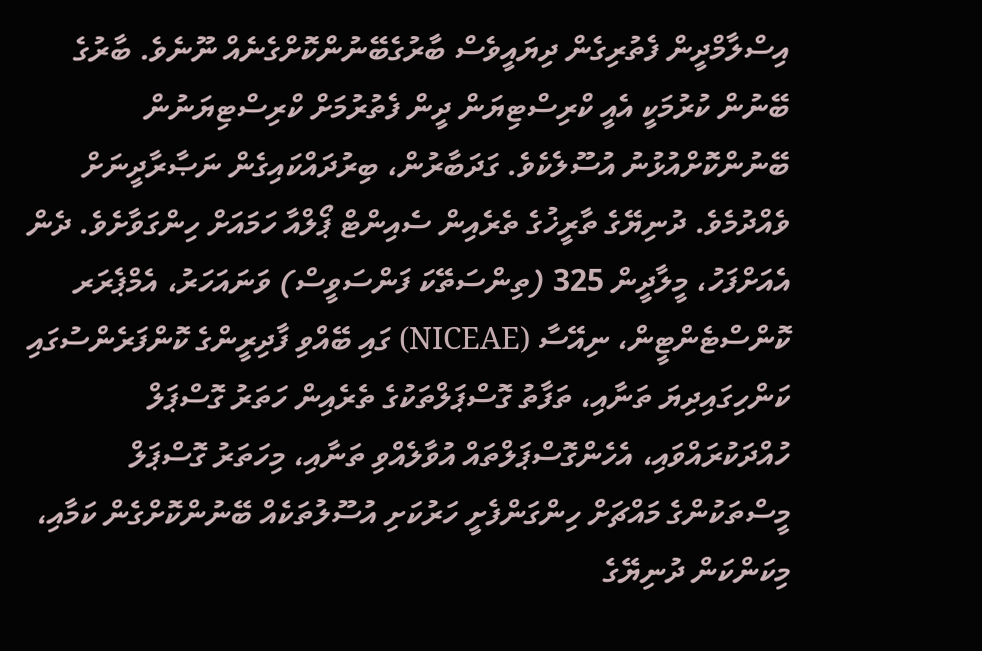އިސްލާމްދީން ފެތުރިގެން ދިޔައީވެސް ބާރުގެބޭނުންކޮށްގެނެއް ނޫނެވެ. ބާރުގެ ބޭނުން ކުރުމަކީ އެއީ ކްރިސްޓިޔަން ދީން ފެތުރުމަށް ކްރިސްޓިޔަނުން ބޭނުންކޮށްއުޅުނު އުސޫލެކެވެ. ގަދަބާރުން، ބިރުދައްކައިގެން ނަޞާރާދީނަށް ވެއްދުމެވެ. ދުނިޔޭގެ ތާރީޚުގެ ތެރެއިން ސެއިންޓް ޕޯލްއާ ހަމައަށް ހިންގަވާށެވެ. ދެން އެއަށްފަހު، މީލާދީން 325 (ތިންސަތޭކަ ފަންސަވީސް) ވަނައަހަރު، އެމްޕެރަރ ކޮންސްޓެންޓީން، ނިއޭސާ (NICEAE) ގައި ބޭއްވި ފާދިރީންގެ ކޮންފަރެންސުގައި ކަންހިގައިދިޔަ ތަނާއި، ތަފާތު ގޮސްޕަލްތަކުގެ ތެރެއިން ހަތަރު ގޮސްޕަލް ހުއްދަކުރައްވައި، އެހެންގޮސްޕަލްތައް އުވާލެއްވި ތަނާއި، މިހަތަރު ގޮސްޕަލް މީސްތަކުންގެ މައްޗަށް ހިންގަންފެށީ ހަރުކަށި އުސޫލުތަކެއް ބޭނުންކޮށްގެން ކަމާއި، މިކަންކަން ދުނިޔޭގެ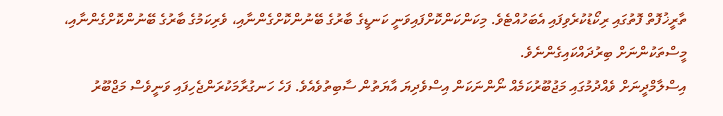ތާރީޚުފޮތް ފޮތުގައި ރިކޯޑުކުރެވިފައި އެބަހުއްޓެވެ. މިކަންކަންކޮށްފައިވަނީ ކަނޑީގެ ބާރުގެ ބޭނުންކޮށްގެންނާއި، ވެރިކަމުގެ ބާރުގެ ބޭނުންކޮށްގެންނާއި، މީސްތަކުންނަށް ބިރުދައްކައިގެންނެވެ.
އިސްލާމްދީނަށް ވެއްދުމުގައި މަޖުބޫރުކަމެއް ނޯންނަކަން އިސްވެދިޔަ އާޔަތުން ސާބިތުވެއެވެ. ފަހެ ހަނގުރާމަކުރަންޖެހިފައި ވަނީވެސް މަޖްބޫރު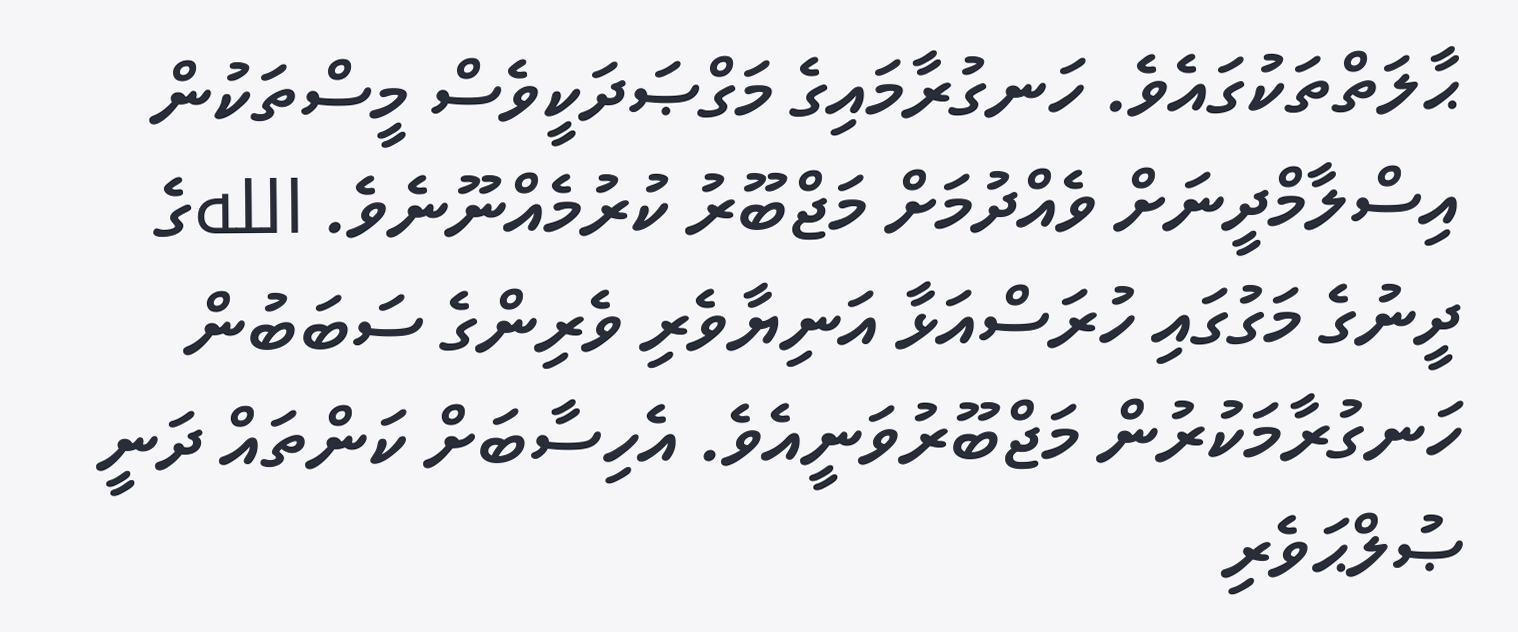ޙާލަތްތަކުގައެވެ. ހަނގުރާމައިގެ މަގްޞަދަކީވެސް މީސްތަކުން އިސްލާމްދީނަށް ވެއްދުމަށް މަޖްބޫރު ކުރުމެއްނޫނެވެ. اللهގެ ދީނުގެ މަގުގައި ހުރަސްއަޅާ އަނިޔާވެރި ވެރިންގެ ސަބަބުން ހަނގުރާމަކުރުން މަޖްބޫރުވަނީއެވެ. އެހިސާބަށް ކަންތައް ދަނީ ޞުލްޙަވެރި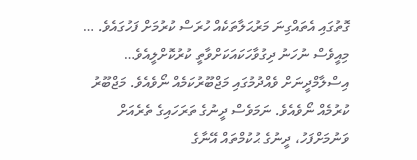ގޮތުގައި އެތައްގިނަ މަރުޙަލާތަކެއް ހުރަސް ކުރުމަށް ފަހުގައެވެ. … މިއީވެސް ނުހަނު ދިގުވާހަކައަކަށްވާތީ ކުރުކޮށްލީއެވެ…
އިސްލާމްދީނަށް ވެއްދުމުގައި މަޖްބޫރުކަމެއް ނޯވެއެވެ. މަޖްބޫރު ކުރުމެއް ނޯވެއެވެ. ނަމަވެސް ދީނުގެ ތަރަހައިގެ ތެރެއަށް ވަނުމަށްފަހު، ދީނުގެ ޙުކުމްތައް އޭނާގެ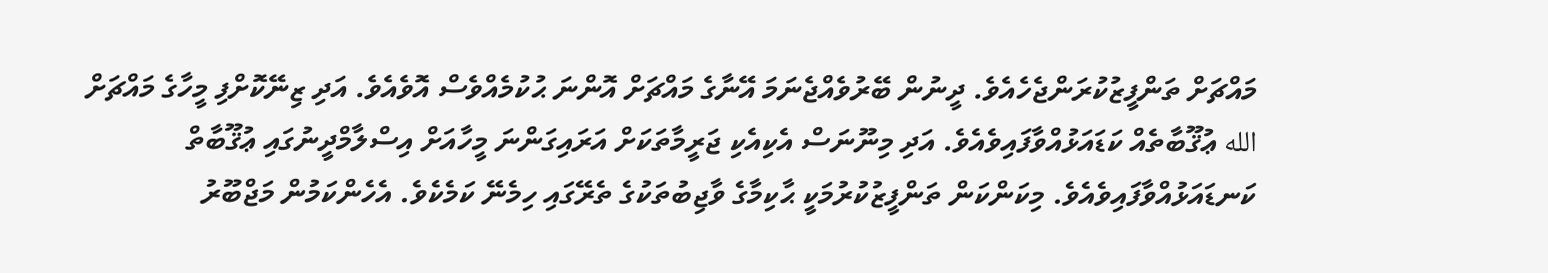މައްޗަށް ތަންފީޒުކުރަންޖެހެއެވެ. ދީނުން ބޭރުވެއްޖެނަމަ އޭނާގެ މައްޗަށް އޮންނަ ޙުކުމެއްވެސް އޮވެއެވެ. އަދި ޒިނޭކޮށްފި މީހާގެ މައްޗަށް الله ޢުޤޫބާތެއް ކަޑައަޅުއްވާފައިވެއެވެ. އަދި މިނޫނަސް އެކިއެކި ޖަރީމާތަކަށް އަރައިގަންނަ މީހާއަށް އިސްލާމްދީނުގައި ޢުޤޫބާތް ކަނޑައަޅުއްވާފައިވެއެވެ. މިކަންކަން ތަންފީޒުކުރުމަކީ ޙާކިމާގެ ވާޖިބުތަކުގެ ތެރޭގައި ހިމެނޭ ކަމެކެވެ. އެހެންކަމުން މަޖްބޫރު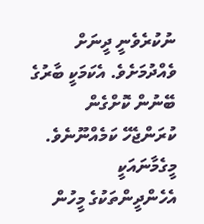ނުކުރެވެނީ ދީނަށް ވެއްދުމަށެވެ. އެކަމަކީ ބާރުގެ ބޭނުން ކޮށްގެން ކުރަންޖެހޭ ކަމެއްނޫނެވެ. މީގެމާނައަކީ އެހެންދީންތަކުގެ މީހުން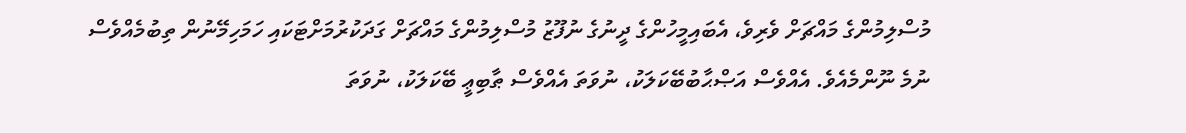މުސްލިމުންގެ މައްޗަށް ވެރިވެ، އެބައިމީހުންގެ ދީނުގެ ނުފޫޒު މުސްލިމުންގެ މައްޗަށް ގަދަކުރުމަށްޓަކައި ހަމަހިމޭނުން ތިބުމެއްވެސް ނުމެ ނޫންމެއެވެ. އެއްވެސް އަޞްޙާބުބޭކަލަކު، ނުވަތަ އެއްވެސް ޠާބިޢީ ބޭކަލަކު، ނުވަތަ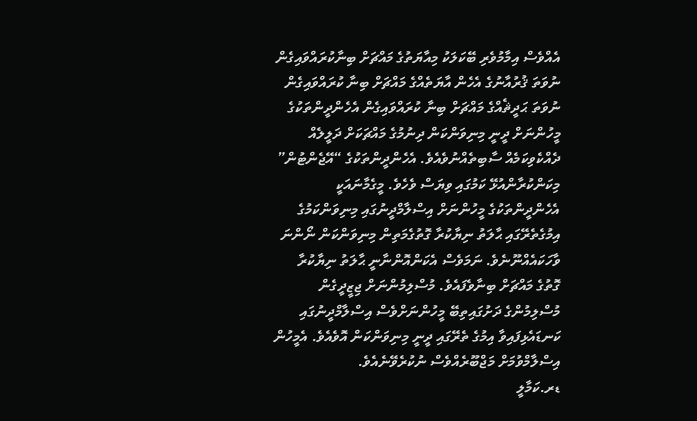އެއްވެސް އިމާމުވެރި ބޭކަލަކު މިއާޔަތުގެ މައްޗަށް ބިނާކުރައްވައިގެން ނުވަތަ ޤުރުއާނުގެ އެހެން އާޔަތެއްގެ މައްޗަށް ބިނާ ކުރައްވައިގެން ނުވަތަ ޙަދީޘެއްގެ މައްޗަށް ބިނާ ކުރައްވައިގެން އެހެންދީންތަކުގެ މީހުންނަށް ދީނީ މިނިވަންކަން ދިނުމުގެ މައްޗަކަށް ދަލީލެއް ދެއްކެވިކަމެއް ސާބިތެއްނުވެއެވެ. އެހެންދީންތަކުގެ “އޭޖެންޓުން” މިކަންކުރާންއުޅޭ ކަމުގައި ވިޔަސް ވެހެވެ. މީގެމާނައަކީ އެހެންދީންތަކުގެ މީހުންނަށް އިސްލާމްދީނުގައި މިނިވަންކަމުގެ އިމުގެތެރޭގައި ޙާލަތު ނިޔާކުރާ ގޮތުގެމަތިން މިނިވަންކަން ނޯންނަ ވާހަކައެއްނޫނެވެ. ނަމަވެސް އެކަންއޮންނާނީ ޙާލަތު ނިޔާކުރާ ގޮތުގެ މައްޗަށް ބިނާވެފައެވެ. މުސްލިމުންނަށް ޖިޒީދީގެން މުސްލިމުންގެ ދަށުގައިތިބޭ މީހުންނަށްވެސް އިސްލާމްދީނުގައި ކަނޑައެޅިފައިވާ އިމުގެ ތެރޭގައި ދީނީ މިނިވަންކަން އޮވެއެވެ. އެމީހުން އިސްލާމްވުމަށް މަޖްބޫރެއްވެސް ނުކުރެވޭނެއެވެ.
ޑރ.ކަމާލީ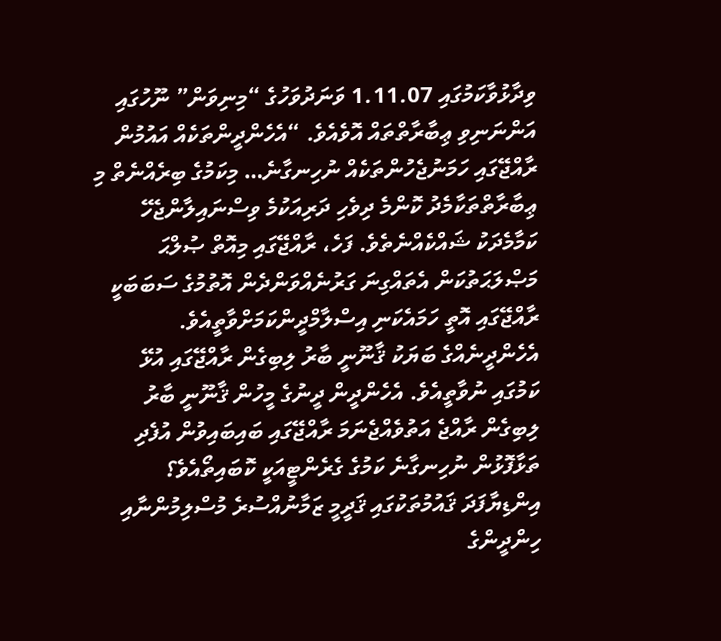ވިދާޅުވާކަމުގައި 1.11.07 ވަނަދުވަހުގެ “މިނިވަން” ނޫހުގައި އަންނަނިވި ޢިބާރާތްތައް އޮވެއެވެ. “އެހެންދީންތަކެއް އައުމުން ރާއްޖޭގައި ހަމަނުޖެހުންތަކެއް ނުހިނގާނެ… މިކަމުގެ ބިރެއްނެތް މި ޢިބާރާތްތަކާމެދު ކޮންމެ ދިވެހި ދަރިއަކުމެ ވިސްނައިލާންޖެހޭ ކަމާމެދަކު ޝައްކެއްނެތެވެ. ފަހެ، ރާއްޖޭގައި މިއޮތް ޞުލްޙަ މަޞްލަޙަތުކަން އެތައްގިނަ ގަރުނެއްވަންދެން އޮތުމުގެ ސަބަބަކީ ރާއްޖޭގައި އޮތީ ހަމައެކަނި އިސްލާމްދީންކަމަށްވާތީއެވެ. އެހެންދީނެއްގެ ބަޔަކު ޤާނޫނީ ބާރު ލިބިގެން ރާއްޖޭގައި އުޅޭ ކަމުގައި ނުވާތީއެވެ. އެހެންދީން ދީނުގެ މީހުން ޤާނޫނީ ބާރު ލިބިގެން ރާއްޖެ އަތުވެއްޖެނަމަ ރާއްޖޭގައި ބައިބައިވުން އުފެދި ތަޅާފޮޅުން ނުހިނގާނެ ކަމުގެ ގެރެންޓީއަކީ ކޮބައިތޯއެވެ؟ އިންޑިޔާފަދަ ޤައުމުތަކުގައި ޤަދީމީ ޒަމާނުއްސުރެ މުސްލިމުންނާއި ހިންދީންގެ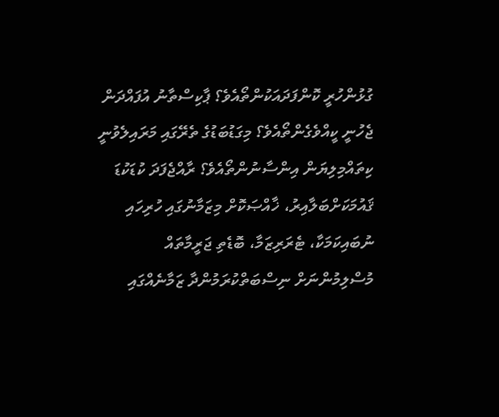ގުޅުންހުރީ ކޮންފަދައަކުންތޯއެވެ؟ ޕާކިސްތާނު އުފައްދަން ޖެހުނީ ކީއްވެގެންތޯއެވެ؟ މިގަޑުބަޑުގެ ތެރޭގައި މަރައިލެވުނީ ކިތައްމިލިޔަން އިންސާނުންތޯއެވެ؟ ރާއްޖެފަދަ ކުޑަކުޑަ ޤައުމަކަށްބަލާއިރު، ޚާއްޞަކޮށް މިޒަމާނުގައި ހުރިހައި ނުބައިކަމަކާ، ޓެރަރިޒަމާ، ބޮޑެތި ޖަރީމާތައް މުސްލިމުންނަށް ނިސްބަތްކުރަމުންދާ ޒަމާނެއްގައި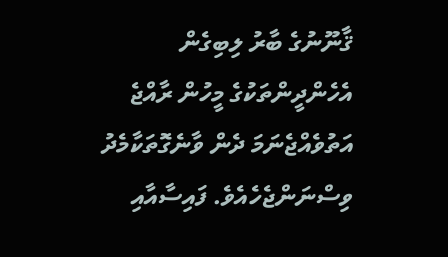ޤާނޫނުގެ ބާރު ލިބިގެން އެހެންދީންތަކުގެ މީހުން ރާއްޖެ އަތުވެއްޖެނަމަ ދެން ވާނެގޮތަކާމެދު ވިސްނަންޖެހެއެވެ. ފައިސާއާއި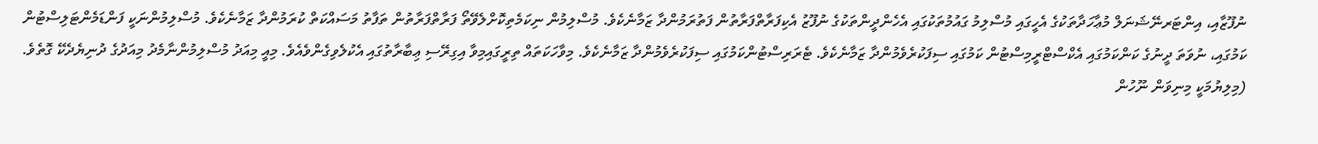ނުފޫޒާއި، އިންޓަރނޭޝަނަލް މުޢާހަދާތަކުގެ އެހީގައި މުސްލިމު ގައުމުތަކުގައި އެހެންދީންތަކުގެ ނުފޫޒު އެކިފަރާތްފަރާތުން ފަތުރަމުންދާ ޒަމާނެކެވެ. މުސްލިމުން ނިކަމެތިކޮށްލެވޭތޯ ފަރާތްފަރާތުން ތަފާތު މަސައްކަތް ކުރަމުންދާ ޒަމާނެކެވެ. މުސްލިމުންނަކީ ފަންޑަމެންޓަލިސްޓުން ކަމުގައި، ނުވަތަ ދީނުގެ ކަންކަމުގައި އެކްސްޓްރީމިސްޓުން ކަމުގައި ސިފަކުރެވެމުންދާ ޒަމާނެކެވެ. ޓެރަރިސްޓުންކަމުގައި ސިފަކުރެވެމުންދާ ޒަމާނެކެވެ. މިވާހަކަތައް ތިރީގައިމިވާ އިގިރޭސި ޢިބާރާތުގައި އެކުލެވިގެންވެއެވެ. މިއީ މިއަދު މުސްލިމުންނާމެދު މިއަދުގެ ދުނިޔެދެކޭ ގޮތެވެ.
(މިލިޔުމަކީ މިނިވަން ނޫހުން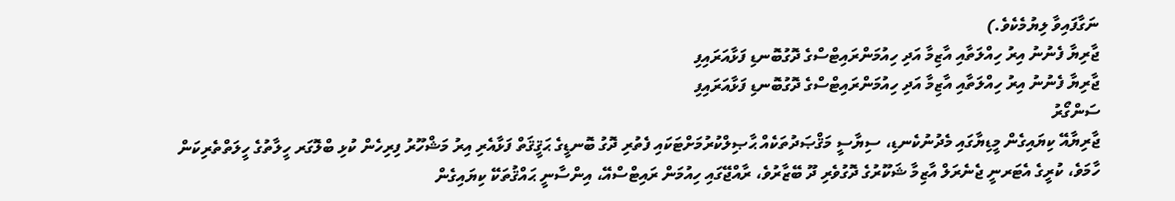ނަގާފައިވާ ލިޔުމެކެވެ.)
ޖާރިޔާ ފެނުނު އިރު ހިއްލަތާއި އާޒިމާ އަދި ހިއުމަންރައިޓްސްގެ ދޮގުބޮނޑި ފަޅާއަރައިފި
ޖާރިޔާ ފެނުނު އިރު ހިއްލަތާއި އާޒިމާ އަދި ހިއުމަންރައިޓްސްގެ ދޮގުބޮނޑި ފަޅާއަރައިފި
ސަންގޯރު
ޖާރިޔާއޭ ކިޔައިގެން މީޑިޔާގައި މެދުނުކެނޑި، ސިޔާސީ މަޤްޞަދުތަކެއް ޙާޞިލްކުރުމަށްޓަކައި ފެތުރި ދޮގު ބޮނޑީގެ ޙަޤީޤަތް ފަޅާއެރި އިރު މަޝްހޫރު ފިރިހެން ކުޅި ބްލޮގަރ ހީލާތުގެ ހީލަތްތެރިކަން ހާމަވެ، ކުރީގެ އެޓަރނީ ޖެނެރަލް އާޒިމާ ޝަކޫރުގެ ދޮގުވެރި ދޫ ބޭޒާރުވެ، ރާއްޖޭގައި ހިއުމަން ރައިޓްސްއޭ، އިންސާނީ ޙައްޤުތަކޭ ކިޔައިގެން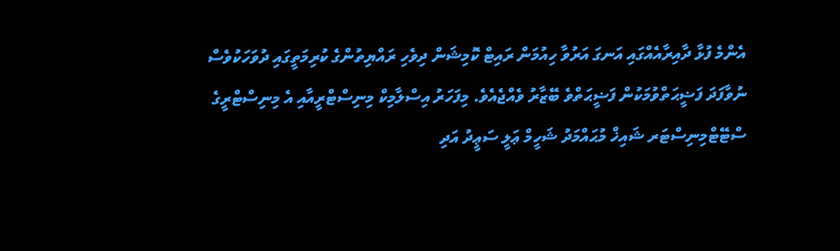އެންމެ ފުޅާ ދާއިރާއެއްގައި އަނގަ އަރުވާ ހިއުމަން ރައިޓް ކޮމިޝަން ދިވެހި ރައްޔިތުންގެ ކުރިމަތީގައި ދުވަހަކުވެސް ނުވާފަދަ ފަޟީޙަތްވުމަކުން ފަޟީޙަތްވެ ބޭޒާރު ވެއްޖެއެވެ. މިފަހަރު އިސްލާމިކް މިނިސްޓްރީއާއި އެ މިނިސްޓްރީގެ ސްޓޭޓްމިނިސްޓަރ ޝައިޚް މުޙައްމަދު ޝަހީމް ޢަލީ ސަޢީދު އަދި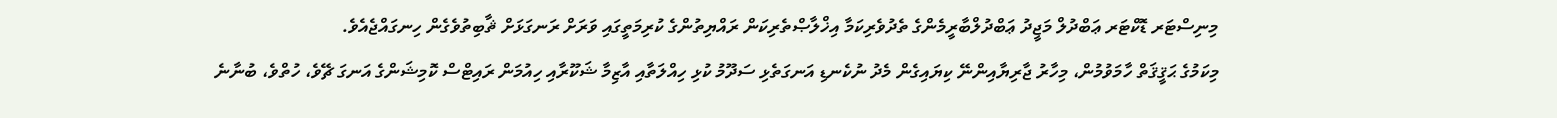މިނިސްޓަރ ޑޮކްޓަރ ޢަބްދުލް މަޖީދު ޢަބްދުލްބާރީމެންގެ ތެދުވެރިކަމާ އިޚްލާޞްތެރިކަން ރައްޔިތުންގެ ކުރިމަތީގައި ވަރަށް ރަނގަޅަށް ޘާބިތުވެގެން ހިނގައްޖެއެވެ.
މިކަމުގެ ޙަޤީޤަތް ހާމަވުމުން، މިހާރު ޖާރިޔާއިންނޭ ކިޔައިގެން މެދު ނުކެނޑި އަނގަތެޅި ސަދޫމު ކުޅި ހިއްލަތާއި އާޒިމާ ޝަކޫރާއި ހިއުމަން ރައިޓްސް ކޮމިޝަންގެ އަނގަ ޗޭވެ، ހުތްވެ، ބުނާނެ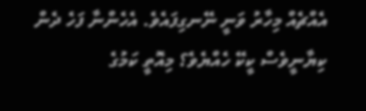އެއްޗެއް މިހާރު ވަނީ ނޭނގިފައެވެ. އެހެންނާ ފަހެ ދެން ކިޔާނީވެސް ކީކޭ ހެއްޔެވެ؟ މިއޮތީ ކަމުގެ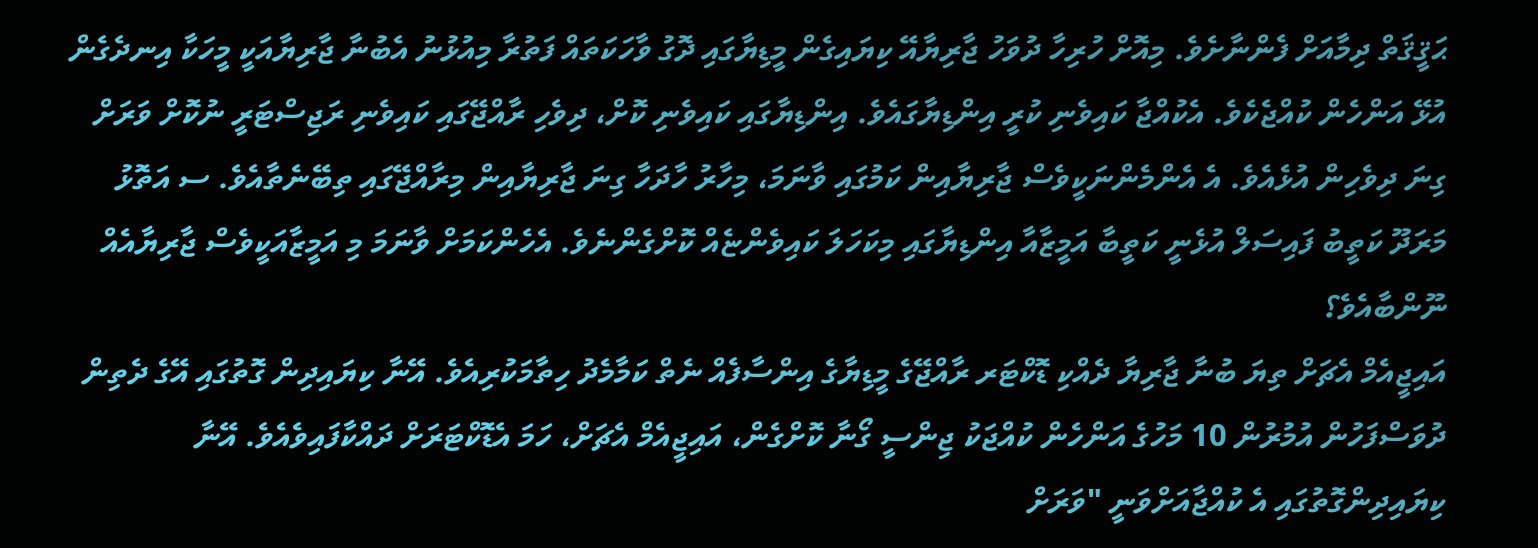ޙަޤީޤަތް ދިމާއަށް ފެންނާށެވެ. މިއޮށް ހުރިހާ ދުވަހު ޖާރިޔާއޭ ކިޔައިގެން މީޑިޔާގައި ދޮގު ވާހަކަތައް ފަތުރާ މިއުޅުނު އެބުނާ ޖާރިޔާއަކީ މީހަކާ އިނދެގެން އުޅޭ އަންހެން ކުއްޖެކެވެ. އެކުއްޖާ ކައިވެނި ކުރީ އިންޑިޔާގައެވެ. އިންޑިޔާގައި ކައިވެނި ކޮށް، ދިވެހި ރާއްޖޭގައި ކައިވެނި ރަޖިސްޓަރީ ނުކޮށް ވަރަށް ގިނަ ދިވެހިން އުޅެއެވެ. އެ އެންމެންނަކީވެސް ޖާރިޔާއިން ކަމުގައި ވާނަމަ، މިހާރު ހާދަހާ ގިނަ ޖާރިޔާއިން މިރާއްޖޭގައި ތިބޭނެތާއެވެ. ސ އަތޮޅު މަރަދޫ ކަތީބު ފައިސަލް އުޅެނީ ކަތީބާ އަމީޒާއާ އިންޑިޔާގައި މިކަހަލަ ކައިވެންޏެއް ކޮށްގެންނެވެ. އެހެންކަމަށް ވާނަމަ މި އަމީޒާއަކީވެސް ޖާރިޔާއެއް ނޫންބާއެވެ؟
އައިޖީއެމް އެޗަށް ތިޔަ ބުނާ ޖާރިޔާ ދެއްކި ޑޮކްޓަރ ރާއްޖޭގެ މީޑިޔާގެ އިންސާފެއް ނެތް ކަމާމެދު ހިތާމަކުރިއެވެ. އޭނާ ކިޔައިދިން ގޮތުގައި އޭގެ ދެތިން ދުވަސްފަހުން އުމުރުން 10 މަހުގެ އަންހެން ކުއްޖަކު ޖިންސީ ގޯނާ ކޮށްގެން، އައިޖީއެމް އެޗަށް، ހަމަ އެޑޮކްޓަރަށް ދައްކާފައިވެއެވެ. އޭނާ ކިޔައިދިންގޮތުގައި އެ ކުއްޖާއަށްވަނީ "ވަރަށް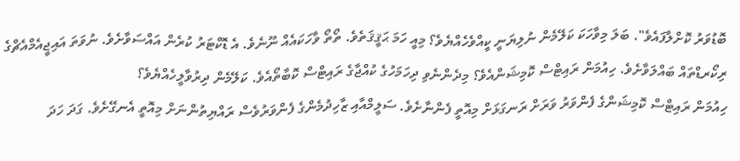ބޮޑުވަރު ކޮށްލާފައެވެ". ބަލަ މިވާހަކަ ކަލޭމެން ނުލިޔަނީ ކީއްވެހެއްޔެވެ؟ މިއީ ހަމަ ޙަޤީޤަތެވެ. ތޯތޯ ވާހަކައެއް ނޫނެވެ. އެ ޑޮކްޓަރު ކުރެން އައްސަވާށެވެ. ނުވަތަ އައިޖީއެމްއެޗްގެ ރިކޯރޑްތައް ބައްލަވާށެވެ. ހިއުމަން ރައިޓްސް ކޮމިޝަންއެވެ؟ މިދެންނެވި ދިހަމަހުގެ ކުއްޖާގެ ރައިޓްސް ކޮބާތޯއެވެ. ކަލޭމެން ދިރުވާލީހެއްޔެވެ؟
ހިއުމަން ރައިޓްސް ކޮމިޝަންގެ ފެންވަރު ވަރަށް ރަނގަޅަށް މިއޮތީ ފެންނާށެވެ. ސަލީމްއާއި ޒާހިދުމެންގެ ފެންވަރުވެސް ރައްޔިތުންނަށް މިއޮތީ އެނގޭށެވެ. ގަދަ ހަދަ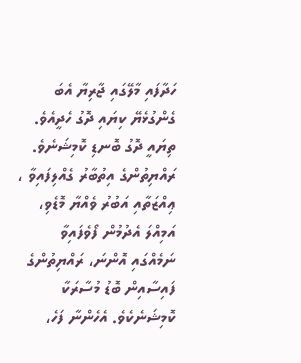ހަދާފައި މާލޭގައި ޖާރިޔާ އެބަ ގެންގުޅެޔޭ ކިޔައި ދޮގު ހެދީއެވެ. ތިޔައީ ދޮގު ބޮނޑި ކޮމިޝަނެވެ. ރައްޔިތުންގެ އިތުބާރު ގެއްލިފައިވާ ، ޢިއްޒަތާއި އަބުރު ވެއްޔާ މޮޑެވި، އަމިއްލަ އެދުމުން ފޯވެފައިވާ ނަމެއްގައި އޮންނަ، ރައްޔިތުންގެ ފައިސާއިން ބޮޑު މުސާރަކާ ކޮމިޝަނެކެވެ. އެހެންނާ ފަހެ،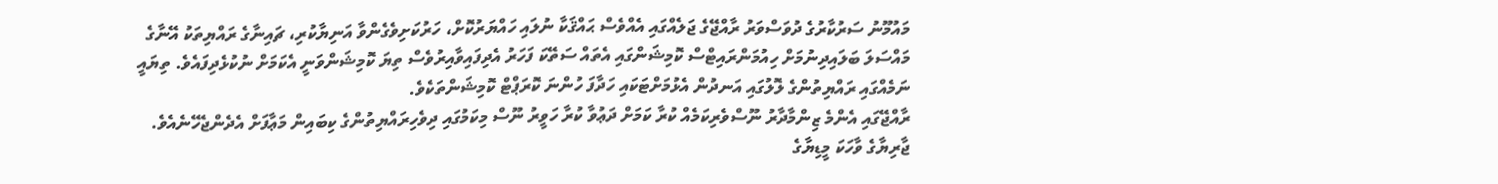މައުމޫނު ސަރުކާރުގެ ދުވަސްވަރު ރާއްޖޭގެ ޖަލެއްގައި އެއްވެސް ޙައްޤަކާ ނުލައި ހައްޔަރުކޮށް، ހަރުކަށިވެގެންވާ އަނިޔާކުރި، ޗައިނާގެ ރައްޔިތަކު އޭނާގެ މައްސަލަ ބަލައިދިނުމަށް ހިއުމަންރައިޓްސް ކޮމިޝަންގައި އެތައް ސަތޭކަ ފަހަރު އެދިފައިވާއިރުވެސް ތިޔަ ކޮމިޝަންވަނީ އެކަމަށް ނުކުޅެދިފައެވެ. ތިޔައީ ނަމެއްގައި ރައްޔިތުންގެ ލޮލުގައި އަނދުން އެޅުމަށްޓަކައި ހަދާފަ ހުންނަ ކޮރަޕްޓް ކޮމިޝަންތަކެވެ.
ރާއްޖޭގައި އެންމެ ޒިންމާދާރު ނޫސްވެރިކަމެއް ކުރާ ކަމަށް ދަޢުވާ ކުރާ ހަވީރު ނޫސް މިކަމުގައި ދިވެހިރައްޔިތުންގެ ކިބައިން މަޢާފަށް އެދެންޖެހޭނެއެވެ. ޖާރިޔާގެ ވާހަކަ މީޑިޔާގެ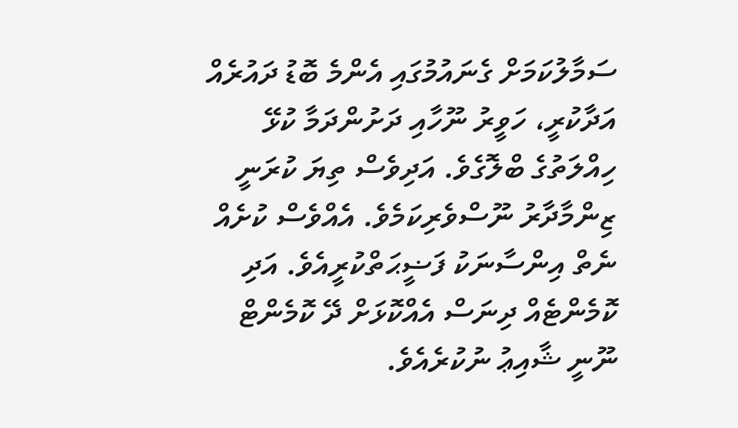ސަމާލުކަމަށް ގެނައުމުގައި އެންމެ ބޮޑު ދައުރެއް އަދާކުރީ، ހަވީރު ނޫހާއި ދަށުންދަމާ ކުޅޭ ހިއްލަތުގެ ބްލޮގެވެ. އަދިވެސް ތިޔަ ކުރަނީ ޒިންމާދާރު ނޫސްވެރިކަމެވެ. އެއްވެސް ކުށެއް ނެތް އިންސާނަކު ފަޟީޙަތްކުރީއެވެ. އަދި ކޮމެންޓެއް ދިނަސް އެއްކޮޅަށް ދޭ ކޮމެންޓް ނޫނީ ޝާއިޢު ނުކުރެއެވެ.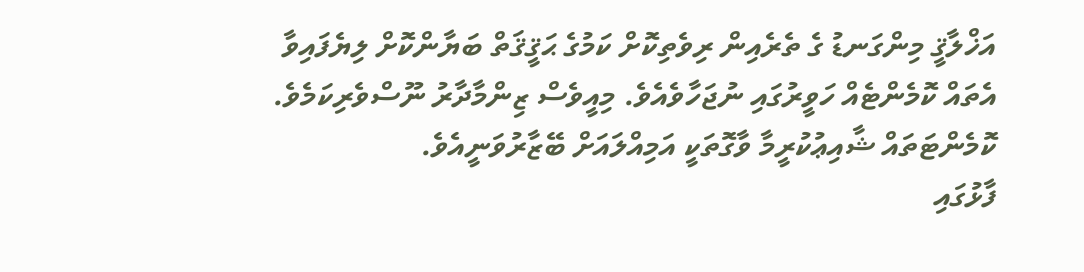އަޚްލާޤީ މިންގަނޑު ގެ ތެރެއިން ރިވެތިކޮށް ކަމުގެ ޙަޤީޤަތް ބަޔާންކޮށް ލިޔެފައިވާ އެތައް ކޮމެންޓެއް ހަވީރުގައި ނުޖަހާވެއެވެ. މިއީވެސް ޒިންމާދާރު ނޫސްވެރިކަމެވެ. ކޮމެންޓަތައް ޝާއިޢުކުރީމާ ވާގޮތަކީ އަމިއްލައަށް ބޭޒާރުވަނީއެވެ.
ފާޅުގައި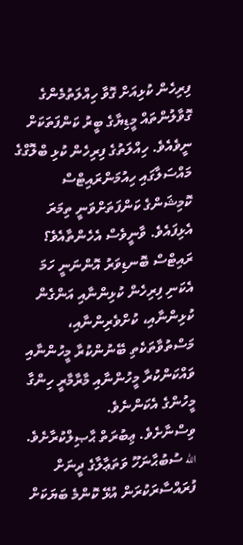ފިރިހެން ކުޅިއަށް ގޮވާ ހިއްލަތުމެންގެ ގޮވާލުންތައް މީޑިޔާގެ ބީރު ކަންފަތަކަށް ނީވެއެވެ. ހިއްލަތުގެ ފިރިހެން ކުޅި ބްލޮގްގެ މައްސަލާގައި ހިއުމަންރައިޓްސް ކޮމިޝަންގެ ކަންފަތަށްވަނީ ތިމަރަ އެޅިފައެވެ. ވާނީވެސް އެހެންތާއެވެ؟ ރައިޓްސް ބޮނޑިވަރު އޮންނަނީ ހަމަ އެކަނި ފިރިހެން ކުޅިންނާއި އަންގެން ކުޅިންނާއި، ކުށްވެރިންނާއި، މަސްތުވާތަކެތި ބޭނުންކުރާ މީހުންނާއި ވައްކަންކުރާ މީހުންނާއި މާރާމާރީ ހިންގާ މީހުންގެ އެކަންނެވެ.
ވިސްނާށެވެ. ޢިބުރަތް ޙާޞިލްކުރާށެވެ. الله ސުބުޙާނަހޫ ވަތަޢާލާގެ ދީނަށް ފުރައްސާރަކުރަން އުޅޭ ކޮންމެ ބަޔަކަށް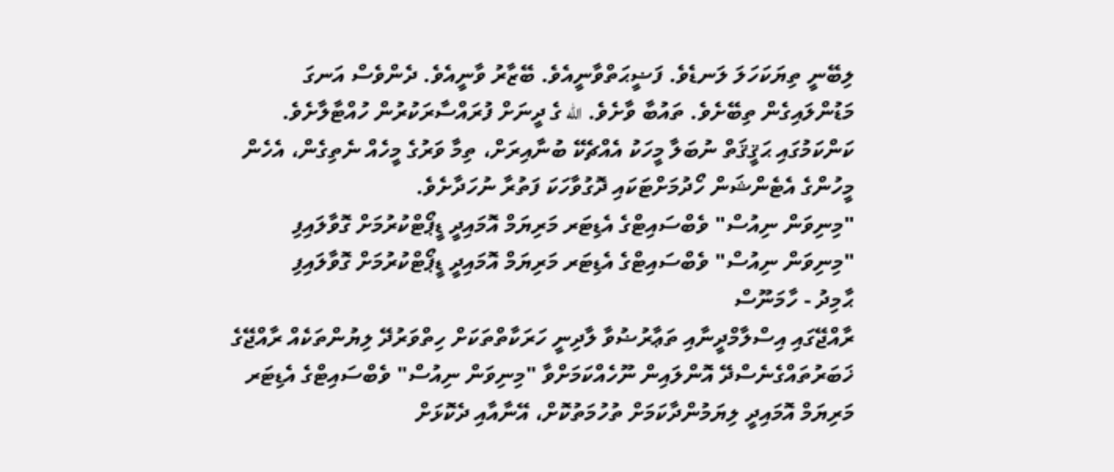ލިބޭނީ ތިޔަކަހަލަ ލަނޑެވެ. ފަޟީޙަތްވާނީއެވެ. ބޭޒާރު ވާނީއެވެ. ދެންވެސް އަނގަ މަޑުންލައިގެން ތިބޭށެވެ. ތައުބާ ވާށެވެ. الله ގެ ދީނަށް ފުރައްސާރަކުރުން ހުއްޓާލާށެވެ. ކަންކަމުގައި ޙަޤީޤަތް ނުބަލާ މީހަކު އެއްޗެކޭ ބުނާއިރަށް، ތިމާ ވަރުގެ މީހެއް ނެތިގެން، އެހެން މީހުންގެ އެޓެންޝަން ހޯދުމަށްޓަކައި ދޮގުވާހަކަ ފަތުރާ ނުހަދާށެވެ.
"މިނިވަން ނިއުސް" ވެބްސައިޓްގެ އެޑިޓަރ މަރިޔަމް އޮމައިދީ ޑީޕޯޓްކުރުމަށް ގޮވާލައިފި
"މިނިވަން ނިއުސް" ވެބްސައިޓްގެ އެޑިޓަރ މަރިޔަމް އޮމައިދީ ޑީޕޯޓްކުރުމަށް ގޮވާލައިފި
ޙާމިދު - ހާމަނޫސް
ރާއްޖޭގައި އިސްލާމްދީނާއި ތަޢާރުޟުވާ ލާދިނީ ހަރަކާތްތަކަށް ހިތްވަރުދޭ ލިޔުންތަކެއް ރާއްޖޭގެ ޚަބަރުތައްގެނެސްދޭ އޮންލައިން ނޫހެއްކަމަށްވާ "މިނިވަން ނިއުސް" ވެބްސައިޓްގެ އެޑިޓަރ މަރިޔަމް އޮމައިދީ ލިޔަމުންދާކަމަށް ތުހުމަތުކޮށް، އޭނާއާއި ދެކޮޅަށް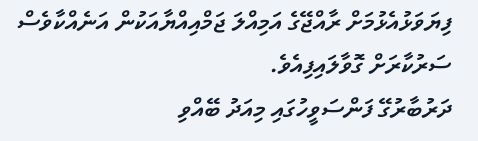ފިޔަވަޅުއެޅުމަށް ރާއްޖޭގެ އަމިއްލަ ޖަމްއިއްޔާއަކުން އަނެއްކާވެސް ސަރުކާރަށް ގޮވާލައިފިއެވެ.
ދަރުބާރުގޭ ފަންސަވީހުގައި މިއަދު ބޭއްވި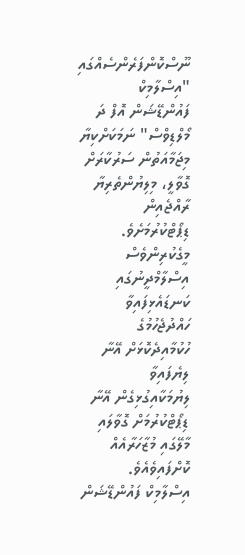ނޫސްކޮންފަރެންސެއްގައި "އިސްލާމިކް ފައުންޑޭޝަން އޮފް ދަ މޯލްޑިވްސް" ނަމަކަށްކިޔާ މިޖަމާއަތުން ސަރުކާރަށް ގޮވާލީ، މިލިޔުންތެރިޔާ ރާއްޖެއިން ޑިޕޯޓްކުރުމަށެވެ. މީގެކުރިންވެސް އިސްލާމްދީނުގައި ކަނޑައެޅިފައިވާ ހައްދުޖެހުމުގެ ހުކުމާއިދެކޮޅަށް އޭނާ ލިޔެފައިވާ ލިޔުމަކާއިގުޅިގެން އޭނާ ޑިޕޯޓްކުރުމަށް ގޮވާލައި މާލޭގައި މުޒާހަރާއެއް ކޮށްފައިވެއެވެ.
އިސްލާމިކް ފައުންޑޭޝަން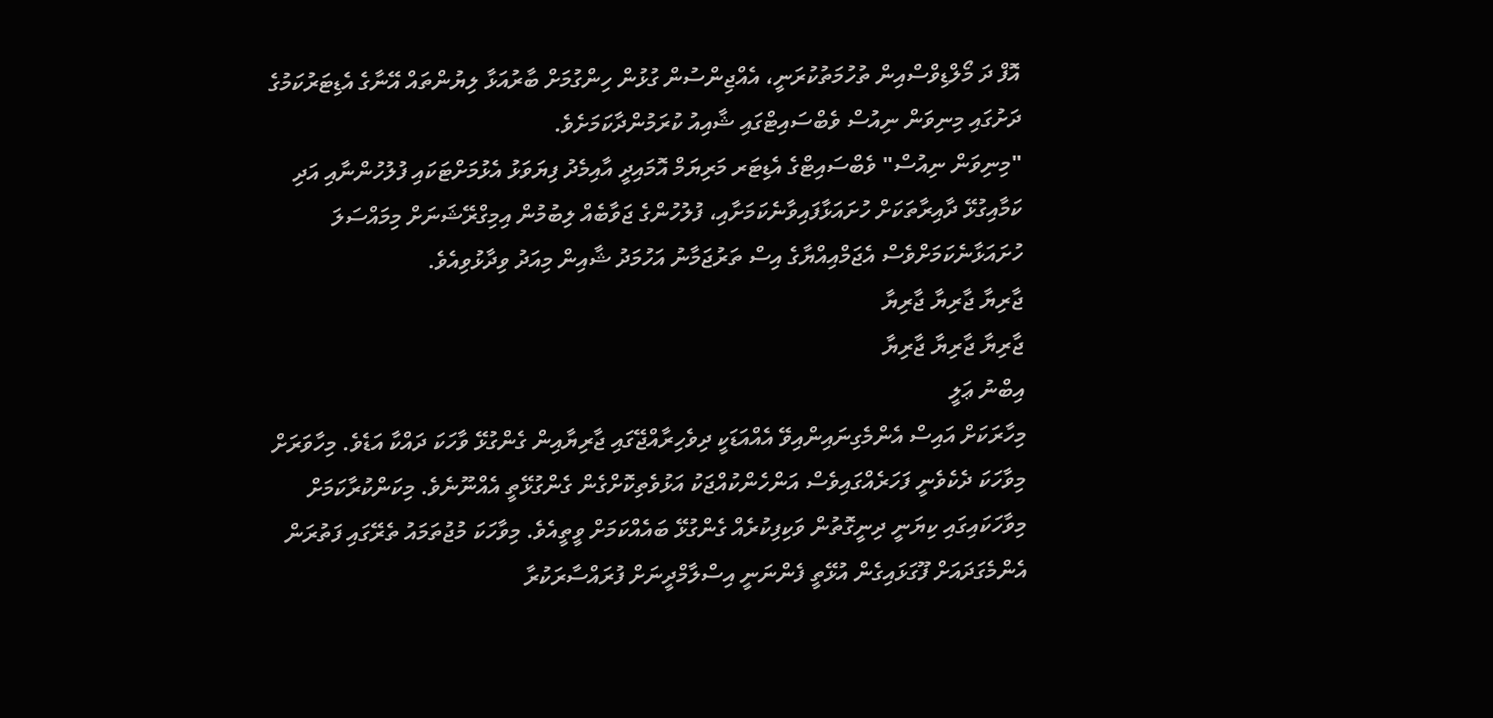އޮފް ދަ މޯލްޑިވްސްއިން ތުހުމަތުކުރަނީ، އެއްޖިންސުން ގުޅުން ހިންގުމަށް ބާރުއަޅާ ލިޔުންތައް އޭނާގެ އެޑިޓަރުކަމުގެ ދަށުގައި މިނިވަން ނިއުސް ވެބްސައިޓްގައި ޝާއިއު ކުރަމުންދާކަމަށެވެ.
"މިނިވަން ނިއުސް" ވެބްސައިޓްގެ އެޑިޓަރ މަރިޔަމް އޮމައިދީ އާއިމެދު ފިޔަވަޅު އެޅުމަށްޓަކައި ފުލުހުންނާއި އަދި ކަމާއިގުޅޭ ދާއިރާތަކަށް ހުށައަޅާފައިވާނެކަމަށާއި، ފުލުހުންގެ ޖަވާބެއް ލިބުމުން އިމިގްރޭޝަނަށް މިމައްސަލަ ހުށައަޅާނެކަމަށްވެސް އެޖަމްއިއްޔާގެ އިސް ތަރުޖަމާނު އަހުމަދު ޝާއިން މިއަދު ވިދާޅުވިއެވެ.
ޖާރިޔާ ޖާރިޔާ ޖާރިޔާ
ޖާރިޔާ ޖާރިޔާ ޖާރިޔާ
އިބްނު ޢަލީ
މިހާރަކަށް އައިސް އެންމެގިނައިންއިވޭ އެއްއަޑަކީ ދިވެހިރާއްޖޭގައި ޖާރިޔާއިން ގެންގުޅޭ ވާހަކަ ދައްކާ އަޑެވެ. މިހާވަރަށް މިވާހަކަ ދެކެވެނީ ފަހަރެއްގައިވެސް އަންހެންކުއްޖަކު އަޅުވެތިކޮށްގެން ގެންގުޅޭތީ އެއްނޫނެވެ. މިކަންކުރާކަމަށް މިވާހަކައިގައި ކިޔަނީ ދިނީގޮތުން ވަކިފިކުރެއް ގެންގުޅޭ ބައެއްކަމަށް ވީތީއެވެ. މިވާހަކަ މުޖުތަމައު ތެރޭގައި ފަތުރަން އެންމެގަދައަށް ފޫގަޅައިގެން އުޅޭތީ ފެންނަނީ އިސްލާމްދީނަށް ފުރައްސާރަކުރާ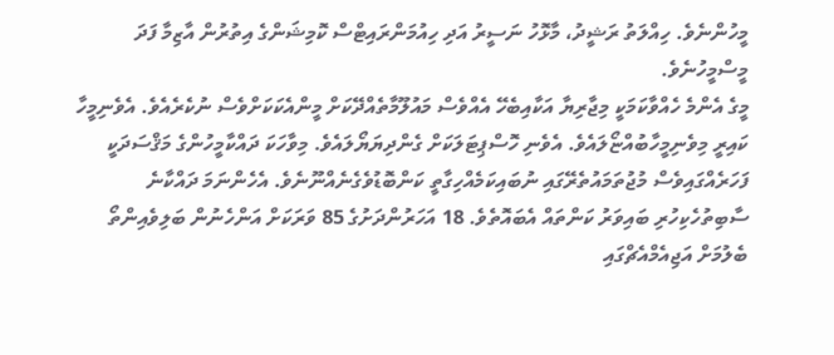މީހުންނެވެ. ހިއްލަތު ރަޝީދު، މާޅޮހު ނަސީރު އަދި ހިއުމަންރައިޓްސް ކޮމިޝަންގެ އިތުރުން އާޒިމާ ފަދަ މީސްމީހުނެވެ.
މީގެ އެންމެ ހެއްވާކަމަކީ މިޖާރިޔާ އަކާއިބެހޭ އެއްވެސް މައުލޫމާތެއްދޭކަށް މީންއެކަކަށްވެސް ނުކެރެއެވެ. އެވެނިމީހާ ކައިރީ މިވެނިމީހާބުއްޏޯލައެވެ. އެވެނި ހޮސްޕިޓަލަކަށް ގެންދިޔަޔޯލައެވެ. މިވާހަކަ ދައްކާމީހުންގެ މަޤްސަދަކީ ފަހަރެއްގައިވެސް މުޖުތަމައުތެރޭގައި ނުބައިކަމެއްހިގާތީ ކަންބޮޑުވެގެނެއްނޫނެވެ. އެހެންނަމަ ދައްކާނެ ސާބިތުހެކިހުރި ބައިވަރު ކަންތައް އެބައޮތެވެ. 18 އަހަރުންދަށުގެ 85 ވަރަކަށް އަންހެނުން ބަލިވެއިންތޯ ބެލުމަށް އަޖިއެމްއެޗްގައި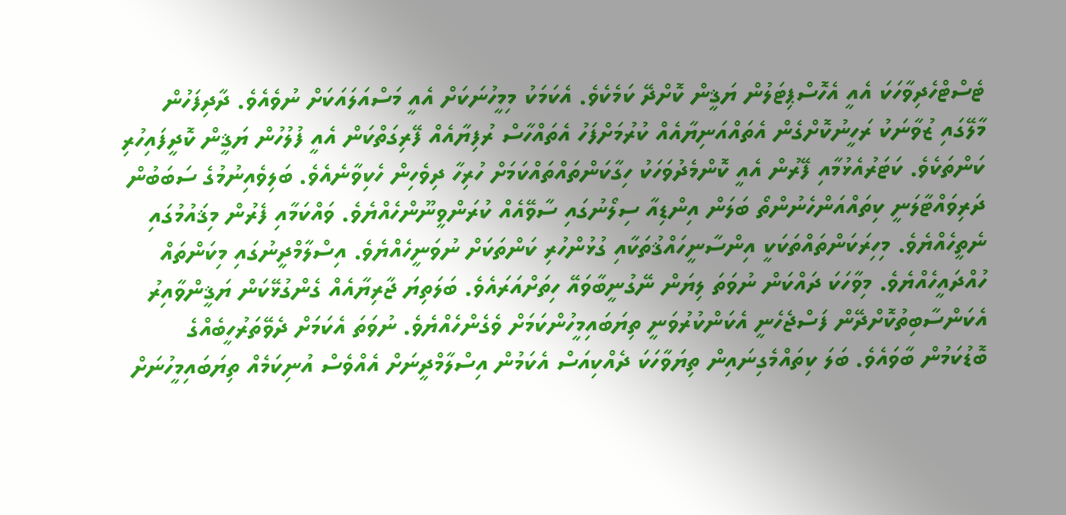ޓެސްޓްހެދިވާހަކަ އެއީ އެހޮސްޕިޓަލުން ޔަޤީން ކޮށްދޭ ކަމެކެވެ. އެކަމަކު މިމީހުނަކަށް އެއީ މަސްއަލައަކަށް ނުވެއެވެ. ދާދިފަހުން މާލޭގައި ޒުވާނަކު ރަހީނުކޮށްގެން އެތައްއަނިޔާއެއް ކުރުމަށްފަހު އެތައްހާސް ރުފިޔާއެއް ފޭރިގަތްކަން އެއީ ފުލުހުން ޔަޤީން ކޮދީފައިހުރި ކަންތަކެވެ. ކަޓަރުއެޅުމާއި ފޭރުން އެއީ ކޮންމެދުވަހަކު ހިގާކަންތައްތައްކަމަށް ހުރިހާ ދިވެހިން ހެކިވާނެއެވެ. ބަލިވެއިނުމުގެ ސަބަބުން ދަރިވައްޓާލަނީ ކިތައްއަންހެނުންތޯ ބަލަން އިންޑިއާ ސިލޯނުގައި ސާވޭއެއް ކުރަންވީނޫންހެއްޔެވެ. ވައްކަމާއި ފެރުން މިޤައުމުގައި ނެތީހެއްޔެވެ. މިހިރަކަންތައްތަކަކީ އިންސާނީހައްޤުތަކާއި ގުޅުންހުރި ކަންތަކަށް ނުވަނީހެއްޔެވެ. އިސްލާމްދީނުގައި މިކަންތައް ހުއްދައީހެއްޔެވެ. މިވާހަކަ ދައްކަން ނުވަތަ ލިޔަން ނޭގުނީބާވައޭ ހިތަށްއަރައެވެ. ބަލަތިޔަ ޖާރިޔާއެއް ގެންގުޅޭކަން ޔަޤީންވާއިރު އެކަންސާބިތުކޮށްދޭން ފަސްޖެހެނީ އެކަންކުރުވަނީ ތިޔަބައިމީހުންކަމަށް ވެގެންހެއްޔެވެ. ނުވަތަ އެކަމަށް ދެވޭތަރުހީބެއްގެ ބޮޑުކަމުން ބާވައެވެ. ބަލަ ކިތައްމެގިނައިން ތިޔަވާހަކަ ދެއްކިއަސް އެކަމުން އިސްލާމްދީނަށް އެއްވެސް އުނިކަމެއް ތިޔަބައިމީހުނަށް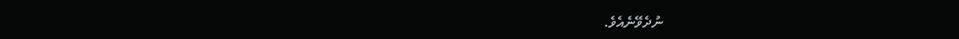ނުދެވޭނެއެވެ.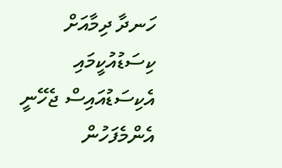ހަނދާ ދިމާއަށް ކިސަޑުއުކީމައި އެކިސަޑުއައިސް ޖެހޭނީ އެންމެފަހުން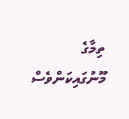ތިމާގެ މޫނުގައިކަންވެސް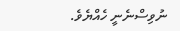ނުވިސްނެނީ ހެއްޔެވެ.